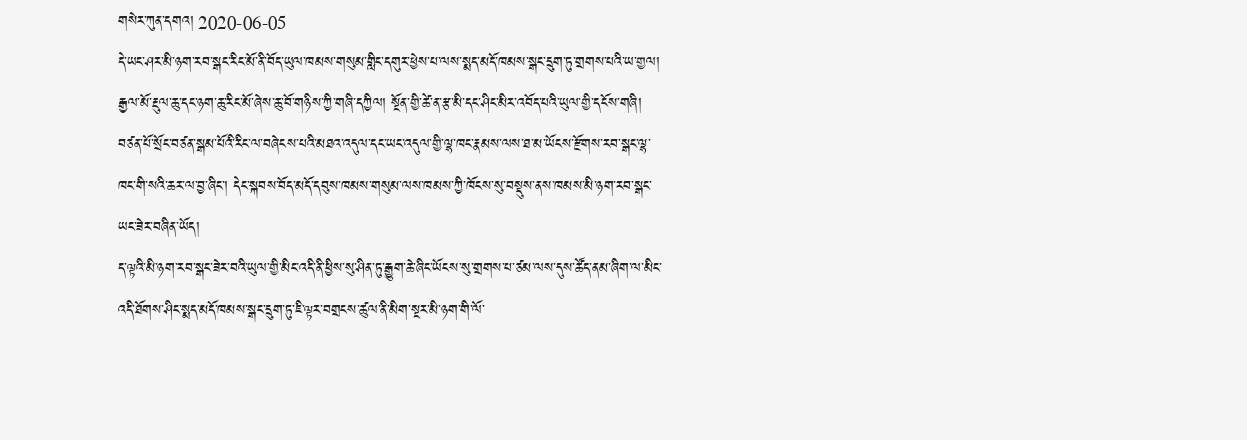གསེར་ཀུན་དགའ། 2020-06-05
དེ་ཡང་ཤར་མི་ཉག་རབ་སྒང་རིང་མོ་ནི་བོད་ཡུལ་ཁམས་གསུམ་གླིང་དགུར་ཕྱེས་པ་ལས་སྨད་མདོ་ཁམས་སྒང་དྲུག་ཏུ་གྲགས་པའི་ཡ་གྱལ། རྒྱལ་མོ་རྔུལ་ཆུ་དང་ཉག་ཆུ་རིང་མོ་ཞེས་ཆུ་བོ་གཉིས་ཀྱི་གཞི་དཀྱིལ། སྔོན་གྱི་ཚེ་ན་རྩ་མི་དང་ཤིང་མིར་འབོད་པའི་ཡུལ་གྱི་དངོས་གཞི། བཙན་པོ་སྲོང་བཙན་སྒམ་པོའི་རིང་ལ་བཞེངས་པའི་མཐའ་འདུལ་དང་ཡང་འདུལ་གྱི་ལྷ་ཁང་རྣམས་ལས་ཐ་མ་ཡོངས་རྫོགས་རབ་སྒང་ལྷ་ཁང་གི་སའི་ཆར་ལ་བྱ་ཞིང་། དེང་སྐབས་བོད་མདོ་དབུས་ཁམས་གསུམ་ལས་ཁམས་ཀྱི་ཁོངས་སུ་བསྡུས་ནས་ཁམས་མི་ཉག་རབ་སྒང་ཡང་ཟེར་བཞིན་ཡོད།
ད་ལྟའི་མི་ཉག་རབ་སྒང་ཟེར་བའི་ཡུལ་གྱི་མིང་འདི་ནི་ཕྱིས་སུ་ཤིན་ཏུ་རྒྱུག་ཆེ་ཞིང་ཡོངས་སུ་གྲགས་པ་ཙམ་ལས་དུས་ཚོད་ནམ་ཞིག་ལ་མིང་འདི་ཐོགས་ཤིང་སྨད་མདོ་ཁམས་སྒང་དྲུག་ཏུ་ཇི་ལྟར་བགྲངས་ཚུལ་ནི་མིག་སྔར་མི་ཉག་གི་ལོ་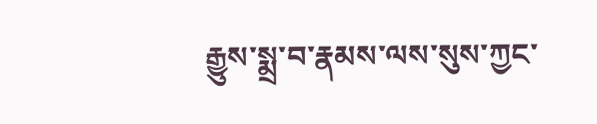རྒྱུས་སྨྲ་བ་རྣམས་ལས་སུས་ཀྱང་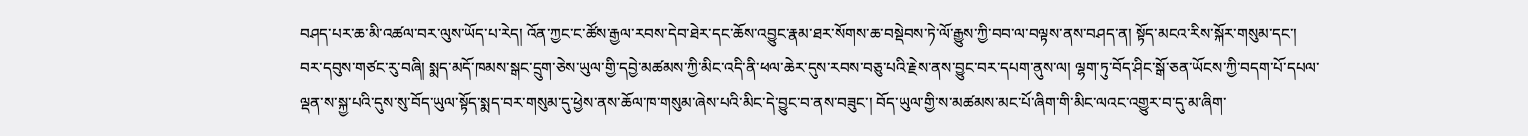བཤད་པར་ཆ་མི་འཚལ་བར་ལུས་ཡོད་པ་རེད། འོན་ཀྱང་ང་ཚོས་རྒྱལ་རབས་དེབ་ཐེར་དང་ཆོས་འབྱུང་རྣམ་ཐར་སོགས་ཆ་བསྡེབས་ཏེ་ལོ་རྒྱུས་ཀྱི་བབ་ལ་བལྟས་ནས་བཤད་ན། སྟོད་མངའ་རིས་སྐོར་གསུམ་དང་། བར་དབུས་གཙང་རུ་བཞི། སྨད་མདོ་ཁམས་སྒང་དྲུག་ཅེས་ཡུལ་གྱི་དབྱེ་མཚམས་ཀྱི་མིང་འདི་ནི་ཕལ་ཆེར་དུས་རབས་བཅུ་པའི་རྗེས་ནས་བྱུང་བར་དཔག་ནུས་ལ། ལྷག་ཏུ་བོད་ཤིང་སྒོ་ཅན་ཡོངས་ཀྱི་བདག་པོ་དཔལ་ལྡན་ས་སྐྱ་པའི་དུས་སུ་བོད་ཡུལ་སྟོད་སྨད་བར་གསུམ་དུ་ཕྱེས་ནས་ཆོལ་ཁ་གསུམ་ཞེས་པའི་མིང་དེ་བྱུང་བ་ནས་བཟུང་། བོད་ཡུལ་གྱི་ས་མཚམས་མང་པོ་ཞིག་གི་མིང་ལའང་འགྱུར་བ་དུ་མ་ཞིག་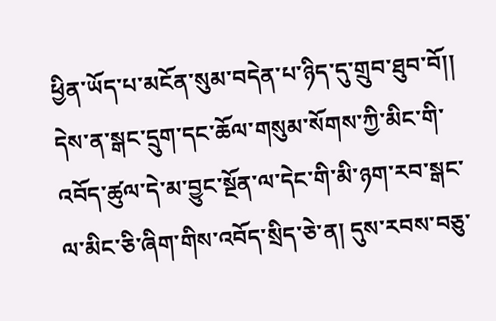ཕྱིན་ཡོད་པ་མངོན་སུམ་བདེན་པ་ཉིད་དུ་གྲུབ་ཐུབ་བོ།།
དེས་ན་སྒང་དྲུག་དང་ཆོལ་གསུམ་སོགས་ཀྱི་མིང་གི་འབོད་ཚུལ་དེ་མ་བྱུང་སྔོན་ལ་དེང་གི་མི་ཉག་རབ་སྒང་ལ་མིང་ཅི་ཞིག་གིས་འབོད་སྲིད་ཅེ་ན། དུས་རབས་བཅུ་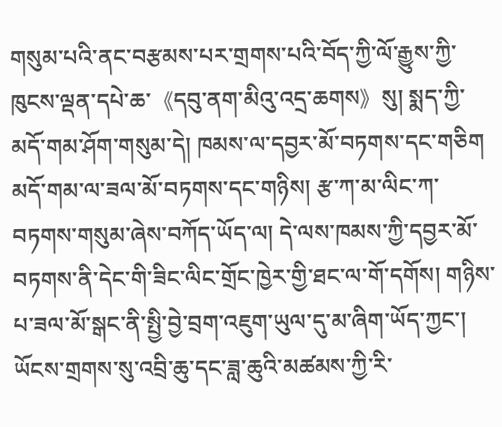གསུམ་པའི་ནང་བརྩམས་པར་གྲགས་པའི་བོད་ཀྱི་ལོ་རྒྱུས་ཀྱི་ཁུངས་ལྡན་དཔེ་ཆ་《དབུ་ནག་མིའུ་འདྲ་ཆགས》སུ། སྨད་ཀྱི་མདོ་གམ་ཤོག་གསུམ་དེ། ཁམས་ལ་དབྱར་མོ་བཏགས་དང་གཅིག མདོ་གམ་ལ་ཟལ་མོ་བཏགས་དང་གཉིས། རྩ་ཀ་མ་ལིང་ཀ་བཏགས་གསུམ་ཞེས་བཀོད་ཡོད་ལ། དེ་ལས་ཁམས་ཀྱི་དབྱར་མོ་བཏགས་ནི་དེང་གི་ཟིང་ལིང་གྲོང་ཁྱེར་གྱི་ཐང་ལ་གོ་དགོས། གཉིས་པ་ཟལ་མོ་སྒང་ནི་སྤྱི་བྱེ་བྲག་འཇུག་ཡུལ་དུ་མ་ཞིག་ཡོད་ཀྱང་། ཡོངས་གྲགས་སུ་འབྲི་ཆུ་དང་ཟླ་ཆུའི་མཚམས་ཀྱི་རི་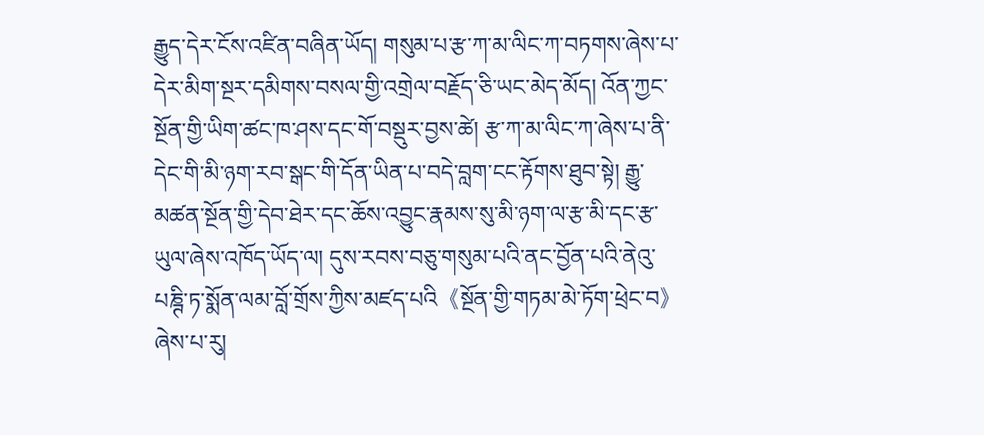རྒྱུད་དེར་ངོས་འཛིན་བཞིན་ཡོད། གསུམ་པ་རྩ་ཀ་མ་ལིང་ཀ་བཏགས་ཞེས་པ་དེར་མིག་སྔར་དམིགས་བསལ་གྱི་འགྲེལ་བརྗོད་ཅི་ཡང་མེད་མོད། འོན་ཀྱང་སྔོན་གྱི་ཡིག་ཚང་ཁ་ཤས་དང་གོ་བསྡུར་བྱས་ཚེ། རྩ་ཀ་མ་ལིང་ཀ་ཞེས་པ་ནི་དེང་གི་མི་ཉག་རབ་སྒང་གི་དོན་ཡིན་པ་བདེ་བླག་ངང་རྟོགས་ཐུབ་སྟེ། རྒྱུ་མཚན་སྔོན་གྱི་དེབ་ཐེར་དང་ཆོས་འབྱུང་རྣམས་སུ་མི་ཉག་ལ་རྩ་མི་དང་རྩ་ཡུལ་ཞེས་འཁོད་ཡོད་ལ། དུས་རབས་བཅུ་གསུམ་པའི་ནང་བྱོན་པའི་ནེའུ་པཎྚི་ཏ་སྨོན་ལམ་བློ་གྲོས་ཀྱིས་མཛད་པའི《སྔོན་གྱི་གཏམ་མེ་ཏོག་ཕྲེང་བ》ཞེས་པ་རུ།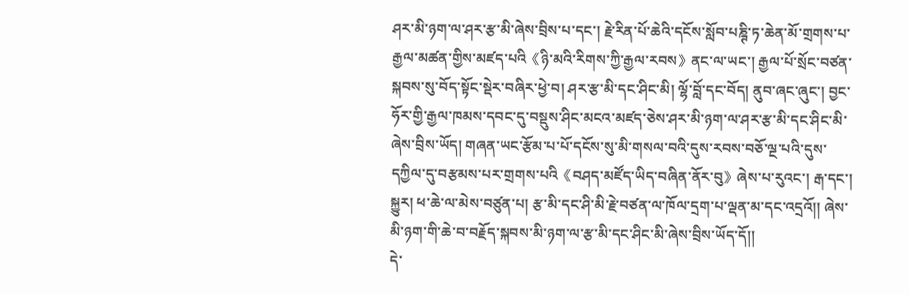ཤར་མི་ཉག་ལ་ཤར་རྩ་མི་ཞེས་བྲིས་པ་དང་། རྗེ་རིན་པོ་ཆེའི་དངོས་སློབ་པཎྚི་ཏ་ཆེན་མོ་གྲགས་པ་རྒྱལ་མཚན་གྱིས་མཛད་པའི《ཉི་མའི་རིགས་ཀྱི་རྒྱལ་རབས》ནང་ལ་ཡང་། རྒྱལ་པོ་སྲོང་བཙན་སྐབས་སུ་བོད་སྟོང་སྡེར་བཞིར་ཕྱེ་བ། ཤར་རྩ་མི་དང་ཤིང་མི། ལྷོ་བློ་དང་བོད། ནུབ་ཞང་ཞུང་། བྱང་ཧོར་གྱི་རྒྱལ་ཁམས་དབང་དུ་བསྡུས་ཤིང་མངའ་མཛད་ཅེས་ཤར་མི་ཉག་ལ་ཤར་རྩ་མི་དང་ཤིང་མི་ཞེས་བྲིས་ཡོད། གཞན་ཡང་རྩོམ་པ་པོ་དངོས་སུ་མི་གསལ་བའི་དུས་རབས་བཅོ་ལྔ་པའི་དུས་དཀྱིལ་དུ་བརྩམས་པར་གྲགས་པའི《བཤད་མཛོད་ཡིད་བཞིན་ནོར་བུ》ཞེས་པ་རུའང་། རྒ་དང་། སྐྱུར། ཕ་ཆེ་ལ་མེས་བཙུན་པ། རྩ་མི་དང་ཤི་མི་རྗེ་བཙན་ལ་ཁོལ་དྲག་པ་ལྡན་མ་དང་འདྲའོ།། ཞེས་མི་ཉག་གི་ཆེ་བ་བརྗོད་སྐབས་མི་ཉག་ལ་རྩ་མི་དང་ཤིང་མི་ཞེས་བྲིས་ཡོད་དོ།།
དེ་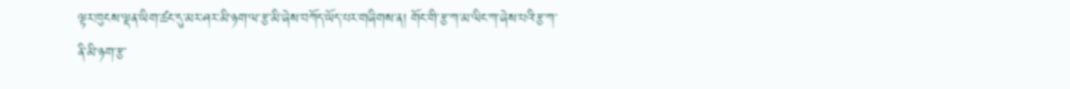ལྟར་ཁུངས་ལྡན་ཡིག་ཚང་དུ་མར་ཤར་མི་ཉག་ལ་རྩ་མི་ཞེས་བཀོད་ཡོད་པར་གཞིགས་ན། གོང་གི་རྩ་ཀ་མ་ལིང་ཀ་ཞེས་པའི་རྩ་ཀ་ནི་མི་ཉག་རྩ་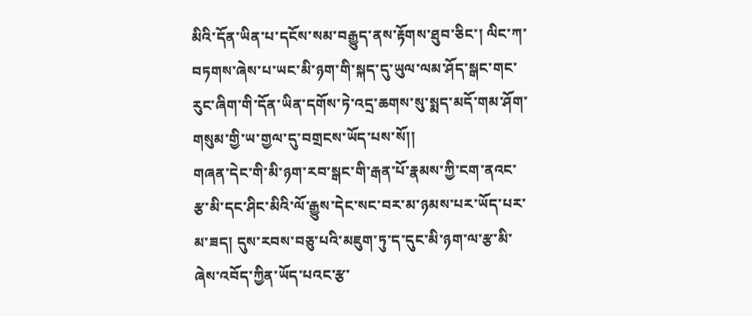མིའི་དོན་ཡིན་པ་དངོས་སམ་བརྒྱུད་ནས་རྟོགས་ཐུབ་ཅིང་། ལིང་ཀ་བཏགས་ཞེས་པ་ཡང་མི་ཉག་གི་སྐད་དུ་ཡུལ་ལམ་ཤོད་སྒང་གང་རུང་ཞིག་གི་དོན་ཡིན་དགོས་ཏེ་འདྲ་ཆགས་སུ་སྨད་མདོ་གམ་ཤོག་གསུམ་གྱི་ཡ་གྱལ་དུ་བགྲངས་ཡོད་པས་སོ།།
གཞན་དེང་གི་མི་ཉག་རབ་སྒང་གི་རྒན་པོ་རྣམས་ཀྱི་ངག་ནའང་རྩ་མི་དང་ཤིང་མིའི་ལོ་རྒྱུས་དེང་སང་བར་མ་ཉམས་པར་ཡོད་པར་མ་ཟད། དུས་རབས་བཅུ་པའི་མཇུག་ཏུ་ད་དུང་མི་ཉག་ལ་རྩ་མི་ཞེས་འབོད་ཀྱིན་ཡོད་པའང་རྩ་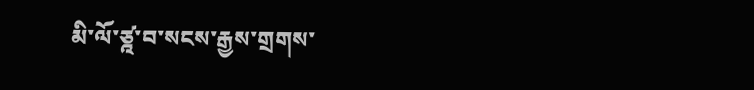མི་ལོ་ཙྰ་བ་སངས་རྒྱས་གྲགས་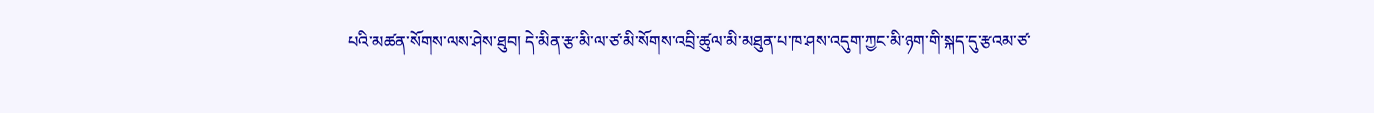པའི་མཚན་སོགས་ལས་ཤེས་ཐུབ། དེ་མིན་རྩ་མི་ལ་ཙ་མི་སོགས་འབྲི་ཚུལ་མི་མཐུན་པ་ཁ་ཤས་འདུག་ཀྱང་མི་ཉག་གི་སྐད་དུ་རྩའམ་ཙ་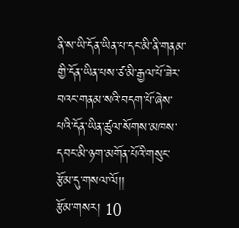ནི་ས་ཡི་དོན་ཡིན་པ་དང་མི་ནི་གནམ་གྱི་དོན་ཡིན་པས་ཙ་མི་རྒྱལ་པོ་ཟེར་བའང་གནམ་སའི་བདག་པོ་ཞེས་པའི་དོན་ཡིན་ཚུལ་སོགས་མཁས་དབང་མི་ཉག་མགོན་པོའི་གསུང་རྩོམ་དུ་གསལ་ལོ།།
རྩོམ་གསར། 10